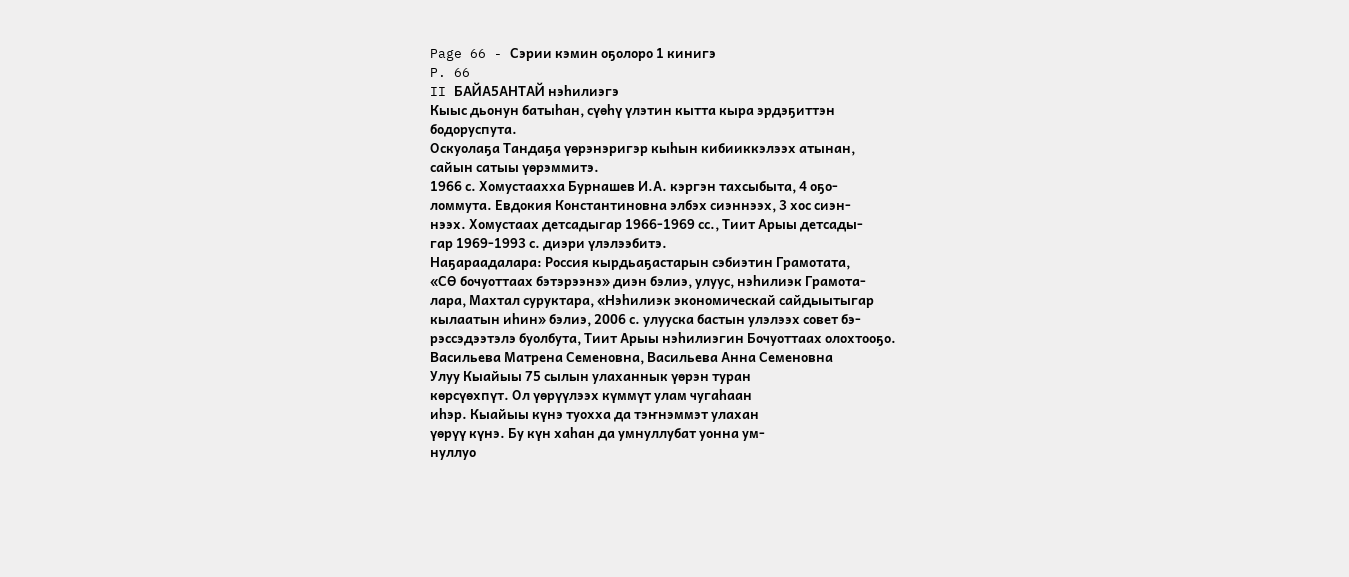Page 66 - Сэрии кэмин оҕолоро 1 кинигэ
P. 66
II БАЙА5АНТАЙ нэһилиэгэ
Кыыс дьонун батыһан, сүөһү үлэтин кытта кыра эрдэҕиттэн
бодоруспута.
Оскуолаҕа Тандаҕа үөрэнэригэр кыһын кибииккэлээх атынан,
сайын сатыы үөрэммитэ.
1966 с. Хомустаахха Бурнашев И.А. кэргэн тахсыбыта, 4 оҕо-
ломмута. Евдокия Константиновна элбэх сиэннээх, 3 хос сиэн-
нээх. Хомустаах детсадыгар 1966-1969 сс., Тиит Арыы детсады-
гар 1969-1993 с. диэри үлэлээбитэ.
Наҕараадалара: Россия кырдьаҕастарын сэбиэтин Грамотата,
«СӨ бочуоттаах бэтэрээнэ» диэн бэлиэ, улуус, нэһилиэк Грамота-
лара, Махтал суруктара, «Нэһилиэк экономическай сайдыытыгар
кылаатын иһин» бэлиэ, 2006 с. улууска бастын улэлээх совет бэ-
рэссэдээтэлэ буолбута, Тиит Арыы нэһилиэгин Бочуоттаах олохтооҕо.
Васильева Матрена Семеновна, Васильева Анна Семеновна
Улуу Кыайыы 75 сылын улаханнык үөрэн туран
көрсүөхпүт. Ол үөрүүлээх күммүт улам чугаһаан
иһэр. Кыайыы күнэ туохха да тэҥнэммэт улахан
үөрүү күнэ. Бу күн хаһан да умнуллубат уонна ум-
нуллуо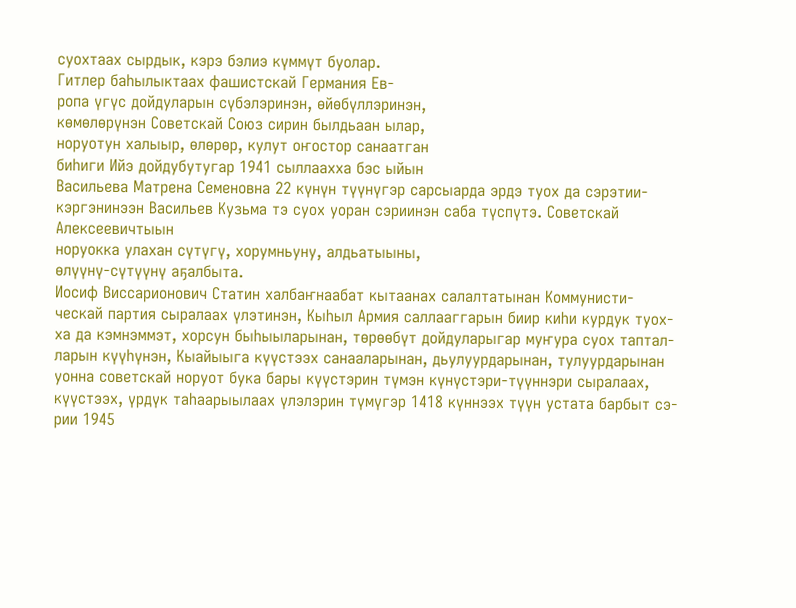суохтаах сырдык, кэрэ бэлиэ күммүт буолар.
Гитлер баһылыктаах фашистскай Германия Ев-
ропа үгүс дойдуларын сүбэлэринэн, өйөбүллэринэн,
көмөлөрүнэн Советскай Союз сирин былдьаан ылар,
норуотун халыыр, өлөрөр, кулут оҥостор санаатган
биһиги Ийэ дойдубутугар 1941 сыллаахха бэс ыйын
Васильева Матрена Семеновна 22 күнүн түүнүгэр сарсыарда эрдэ туох да сэрэтии-
кэргэнинээн Васильев Кузьма тэ суох уоран сэриинэн саба түспүтэ. Советскай
Алексеевичтыын
норуокка улахан сүтүгү, хорумньуну, алдьатыыны,
өлүүнү-сүтүүнү аҕалбыта.
Иосиф Виссарионович Статин халбаҥнаабат кытаанах салалтатынан Коммунисти-
ческай партия сыралаах үлэтинэн, Кыһыл Армия саллааггарын биир киһи курдук туох-
ха да кэмнэммэт, хорсун быһыыларынан, төрөөбүт дойдуларыгар муҥура суох таптал-
ларын күүһүнэн, Кыайыыга күүстээх санааларынан, дьулуурдарынан, тулуурдарынан
уонна советскай норуот бука бары күүстэрин түмэн күнүстэри-түүннэри сыралаах,
күүстээх, үрдүк таһаарыылаах үлэлэрин түмүгэр 1418 күннээх түүн устата барбыт сэ-
рии 1945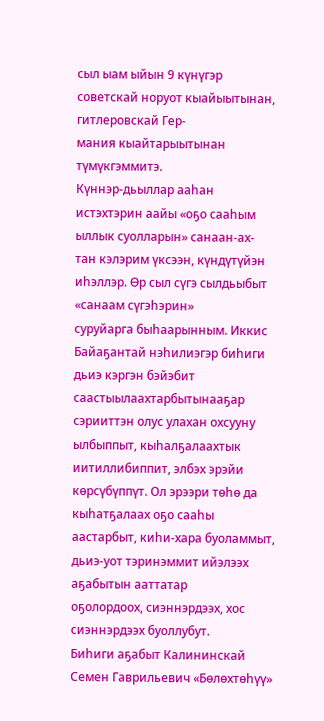сыл ыам ыйын 9 күнүгэр советскай норуот кыайыытынан, гитлеровскай Гер-
мания кыайтарыытынан түмүкгэммитэ.
Күннэр-дьыллар ааһан истэхтэрин аайы «оҕо сааһым ыллык суолларын» санаан-ах-
тан кэлэрим үксээн, күндүтүйэн иһэллэр. Өр сыл сүгэ сылдьыбыт «санаам сүгэһэрин»
суруйарга быһаарынным. Иккис Байаҕантай нэһилиэгэр биһиги дьиэ кэргэн бэйэбит
саастыылаахтарбытынааҕар сэрииттэн олус улахан охсууну ылбыппыт, кыһалҕалаахтык
иитиллибиппит, элбэх эрэйи көрсүбүппүт. Ол эрээри төһө да кыһатҕалаах оҕо сааһы
аастарбыт, киһи-хара буоламмыт, дьиэ-уот тэринэммит ийэлээх аҕабытын ааттатар
оҕолордоох, сиэннэрдээх, хос сиэннэрдээх буоллубут.
Биһиги аҕабыт Калининскай Семен Гаврильевич «Бөлөхтөһүү»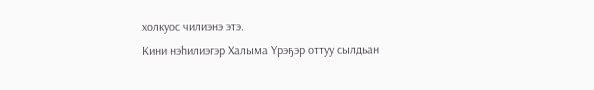холкуос чилиэнэ этэ.
Кини нэһилиэгэр Халыма Үрэҕэр оттуу сылдьан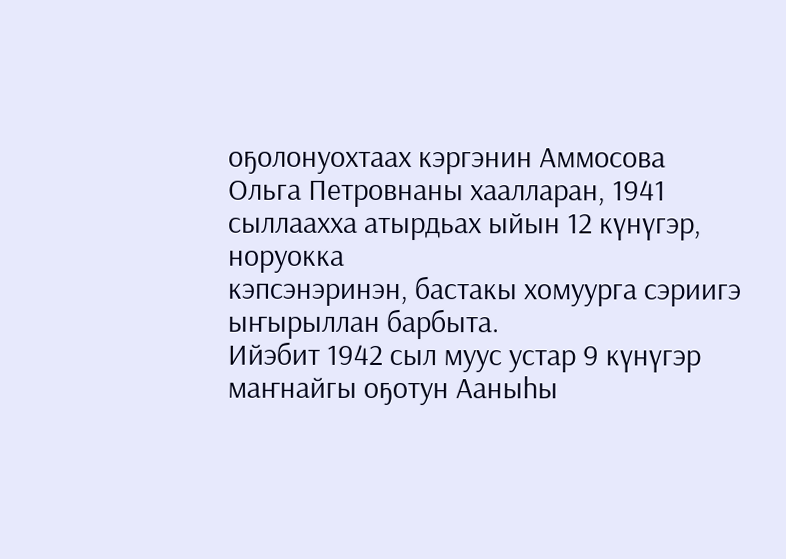оҕолонуохтаах кэргэнин Аммосова
Ольга Петровнаны хаалларан, 1941 сыллаахха атырдьах ыйын 12 күнүгэр, норуокка
кэпсэнэринэн, бастакы хомуурга сэриигэ ыҥырыллан барбыта.
Ийэбит 1942 сыл муус устар 9 күнүгэр маҥнайгы оҕотун Ааныһы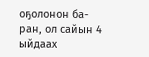оҕолонон ба-
ран, ол сайын 4 ыйдаах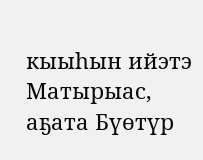кыыһын ийэтэ Матырыас, аҕата Бүөтүр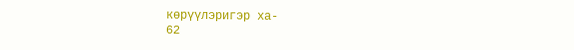көрүүлэригэр ха-
62